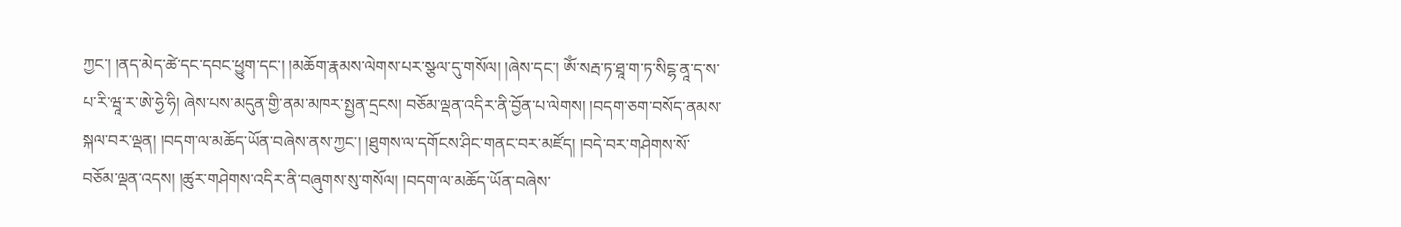ཀྱང་། །ནད་མེད་ཚེ་དང་དབང་ཕྱུག་དང་། །མཆོག་རྣམས་ལེགས་པར་སྩལ་དུ་གསོལ། །ཞེས་དང་། ཨོཾ་སརྦ་ཏ་ཐཱ་ག་ཏ་སིངྷ་ནཱ་ད་ས་པ་རི་ཝཱ་ར་ཨེ་ཧྱེ་ཧི། ཞེས་པས་མདུན་གྱི་ནམ་མཁར་སྤྱན་དྲངས། བཅོམ་ལྡན་འདིར་ནི་བྱོན་པ་ལེགས། །བདག་ཅག་བསོད་ནམས་སྐལ་བར་ལྡན། །བདག་ལ་མཆོད་ཡོན་བཞེས་ནས་ཀྱང་། །ཐུགས་ལ་དགོངས་ཤིང་གནང་བར་མཛོད། །བདེ་བར་གཤེགས་སོ་བཅོམ་ལྡན་འདས། །ཚུར་གཤེགས་འདིར་ནི་བཞུགས་སུ་གསོལ། །བདག་ལ་མཆོད་ཡོན་བཞེས་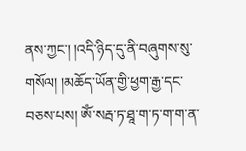ནས་ཀྱང་། །འདི་ཉིད་དུ་ནི་བཞུགས་སུ་གསོལ། །མཆོད་ཡོན་གྱི་ཕྱག་རྒྱ་དང་བཅས་པས། ཨོཾ་སརྦ་ཏ་ཐཱ་ག་ཏ་ག་ག་ན་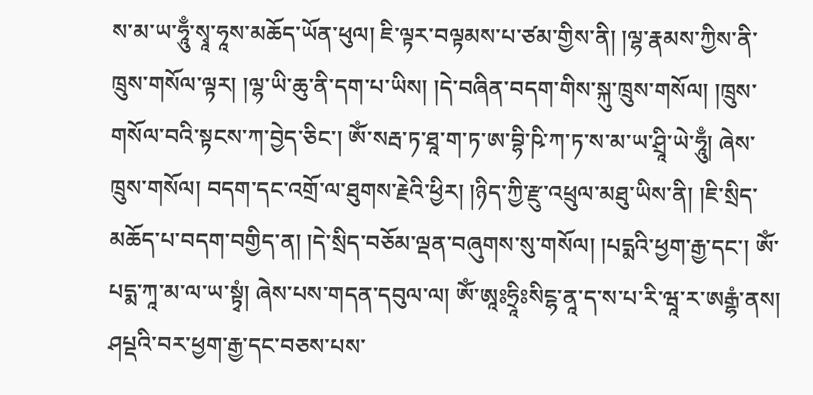ས་མ་ཡ་ཧཱུྃ་སྭཱ་ཧཱས་མཆོད་ཡོན་ཕུལ། ཇི་ལྟར་བལྟམས་པ་ཙམ་གྱིས་ནི། །ལྷ་རྣམས་ཀྱིས་ནི་ཁྲུས་གསོལ་ལྟར། །ལྷ་ཡི་ཆུ་ནི་དག་པ་ཡིས། །དེ་བཞིན་བདག་གིས་སྐུ་ཁྲུས་གསོལ། །ཁྲུས་གསོལ་བའི་སྟངས་ཀ་བྱེད་ཅིང་། ཨོཾ་སརྦ་ཏ་ཐཱ་ག་ཏ་ཨ་བྷི་ཥི་ཀ་ཏ་ས་མ་ཡ་ཤྲཱི་ཡེ་ཧཱུྃ། ཞེས་ཁྲུས་གསོལ། བདག་དང་འགྲོ་ལ་ཐུགས་རྗེའི་ཕྱིར། །ཉིད་ཀྱི་རྫུ་འཕྲུལ་མཐུ་ཡིས་ནི། །ཇི་སྲིད་མཆོད་པ་བདག་བགྱིད་ན། །དེ་སྲིད་བཅོམ་ལྡན་བཞུགས་སུ་གསོལ། །པདྨའི་ཕྱག་རྒྱ་དང་། ཨོཾ་པདྨ་ཀཱ་མ་ལ་ཡ་སྟྭཾ། ཞེས་པས་གདན་དབུལ་ལ། ཨོཾ་ཨཱཿཧྲཱིཿསིངྷ་ནཱ་ད་ས་པ་རི་ཝཱ་ར་ཨརྒྷཾ་ནས། ཤཔྡའི་བར་ཕྱག་རྒྱ་དང་བཅས་པས་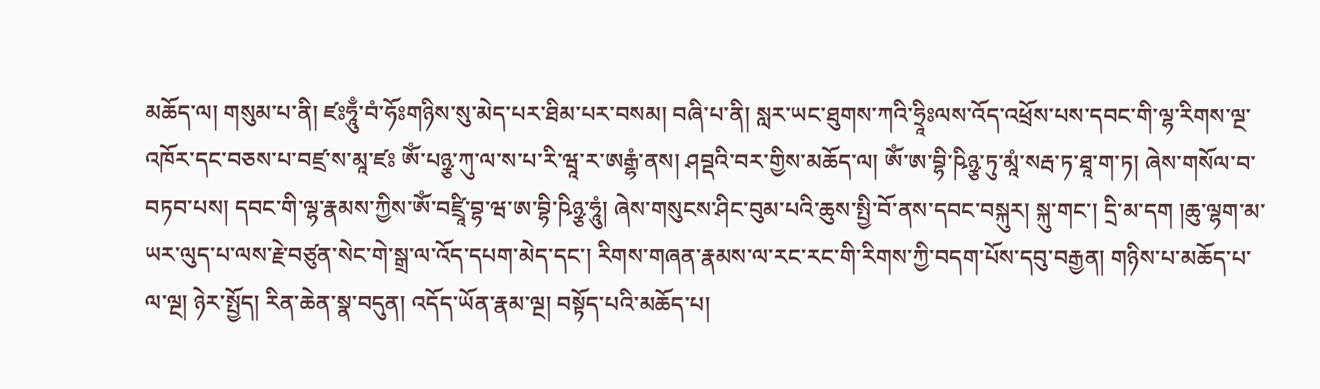མཆོད་ལ། གསུམ་པ་ནི། ཛཿཧཱུྃ་བཾ་ཧོཿགཉིས་སུ་མེད་པར་ཐིམ་པར་བསམ། བཞི་པ་ནི། སླར་ཡང་ཐུགས་ཀའི་ཧྲཱིཿལས་འོད་འཕྲོས་པས་དབང་གི་ལྷ་རིགས་ལྔ་འཁོར་དང་བཅས་པ་བཛྲ་ས་མཱ་ཛཿ ཨོཾ་པཉྩ་ཀུ་ལ་ས་པ་རི་ཝཱ་ར་ཨརྒྷཾ་ནས། ཤབྡའི་བར་གྱིས་མཆོད་ལ། ཨོཾ་ཨ་བྷི་ཥིཉྩ་ཏུ་མཱཾ་སརྦ་ཏ་ཐཱ་ག་ཏ། ཞེས་གསོལ་བ་བཏབ་པས། དབང་གི་ལྷ་རྣམས་ཀྱིས་ཨོཾ་བཛྲཱི་བྷ་ཝ་ཨ་བྷི་ཥིཉྩ་ཧཱུཾ། ཞེས་གསུངས་ཤིང་བུམ་པའི་ཆུས་སྤྱི་བོ་ནས་དབང་བསྐུར། སྐུ་གང་། དྲི་མ་དག །ཆུ་ལྷག་མ་ཡར་ལུད་པ་ལས་རྗེ་བཙུན་སེང་གེ་སྒྲ་ལ་འོད་དཔག་མེད་དང་། རིགས་གཞན་རྣམས་ལ་རང་རང་གི་རིགས་ཀྱི་བདག་པོས་དབུ་བརྒྱན། གཉིས་པ་མཆོད་པ་ལ་ལྔ། ཉེར་སྤྱོད། རིན་ཆེན་སྣ་བདུན། འདོད་ཡོན་རྣམ་ལྔ། བསྟོད་པའི་མཆོད་པ།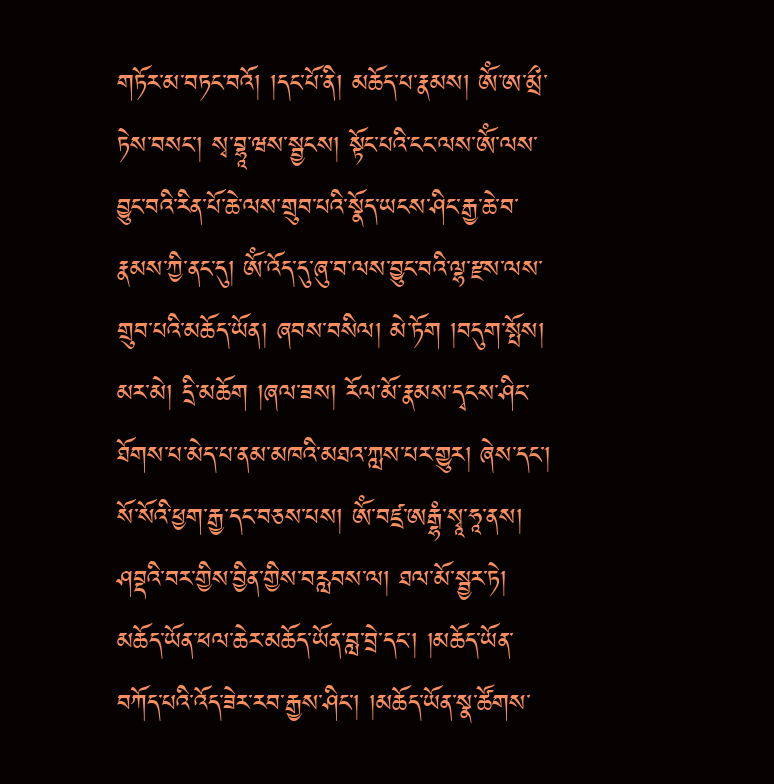གཏོར་མ་བཏང་བའོ། །དང་པོ་ནི། མཆོད་པ་རྣམས། ཨོཾ་ཨ་མྲྀ་ཏེས་བསང་། སྭ་བྷཱ་ཝས་སྦྱངས། སྟོང་པའི་ངང་ལས་ཨོཾ་ལས་བྱུང་བའི་རིན་པོ་ཆེ་ལས་གྲུབ་པའི་སྣོད་ཡངས་ཤིང་རྒྱ་ཆེ་བ་རྣམས་ཀྱི་ནང་དུ། ཨོཾ་འོད་དུ་ཞུ་བ་ལས་བྱུང་བའི་ལྷ་རྫས་ལས་གྲུབ་པའི་མཆོད་ཡོན། ཞབས་བསིལ། མེ་ཏོག །བདུག་སྤོས། མར་མེ། དྲི་མཆོག །ཞལ་ཟས། རོལ་མོ་རྣམས་དྭངས་ཤིང་ཐོགས་པ་མེད་པ་ནམ་མཁའི་མཐའ་ཀླས་པར་གྱུར། ཞེས་དང་། སོ་སོའི་ཕྱག་རྒྱ་དང་བཅས་པས། ཨོཾ་བཛྲ་ཨརྒྷཾ་སྭཱ་ཧཱ་ནས། ཤབྡའི་བར་གྱིས་བྱིན་གྱིས་བརླབས་ལ། ཐལ་མོ་སྦྱར་ཏེ། མཆོད་ཡོན་ཕལ་ཆེར་མཆོད་ཡོན་བླ་བྲེ་དང་། །མཆོད་ཡོན་བཀོད་པའི་འོད་ཟེར་རབ་རྒྱས་ཤིང་། །མཆོད་ཡོན་སྣ་ཚོགས་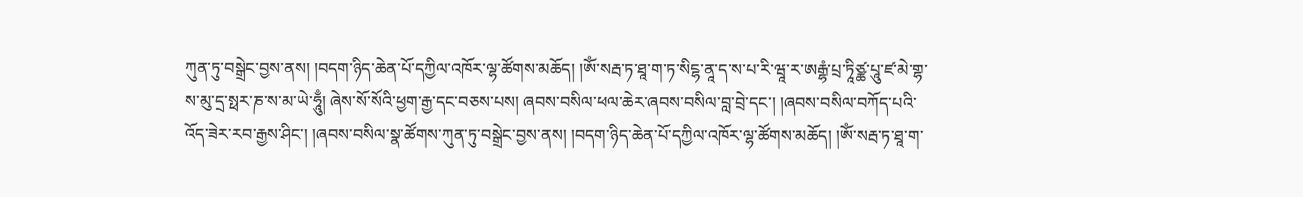ཀུན་ཏུ་བསྒྲེང་བྱས་ནས། །བདག་ཉིད་ཆེན་པོ་དཀྱིལ་འཁོར་ལྷ་ཚོགས་མཆོད། །ཨོཾ་སརྦ་ཏ་ཐཱ་ག་ཏ་སིངྷ་ནཱ་ད་ས་པ་རི་ཝཱ་ར་ཨརྒྷཾ་པྲ་ཏཱིཙྪ་པཱུ་ཛ་མེ་གྷ་ས་མུ་དྲ་སྥར་ཎ་ས་མ་ཡེ་ཧཱུྃ། ཞེས་སོ་སོའི་ཕྱག་རྒྱ་དང་བཅས་པས། ཞབས་བསིལ་ཕལ་ཆེར་ཞབས་བསིལ་བླ་བྲེ་དང་། །ཞབས་བསིལ་བཀོད་པའི་འོད་ཟེར་རབ་རྒྱས་ཤིང་། །ཞབས་བསིལ་སྣ་ཚོགས་ཀུན་ཏུ་བསྒྲེང་བྱས་ནས། །བདག་ཉིད་ཆེན་པོ་དཀྱིལ་འཁོར་ལྷ་ཚོགས་མཆོད། །ཨོཾ་སརྦ་ཏ་ཐཱ་ག་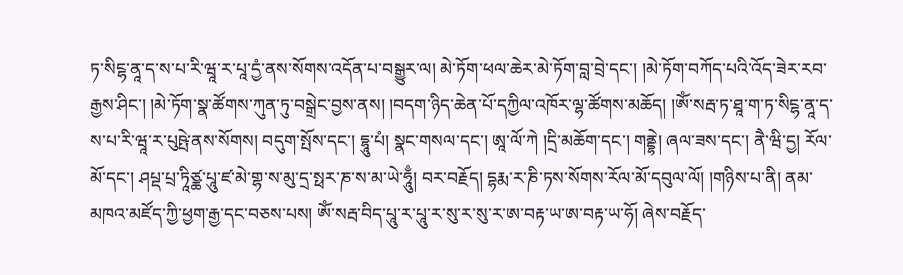ཏ་སིངྷ་ནཱ་ད་ས་པ་རི་ཝཱ་ར་པཱ་དྱཾ་ནས་སོགས་འདོན་པ་བསྒྱུར་ལ། མེ་ཏོག་ཕལ་ཆེར་མེ་ཏོག་བླ་བྲེ་དང་། །མེ་ཏོག་བཀོད་པའི་འོད་ཟེར་རབ་རྒྱས་ཤིང་། །མེ་ཏོག་སྣ་ཚོགས་ཀུན་ཏུ་བསྒྲེང་བྱས་ནས། །བདག་ཉིད་ཆེན་པོ་དཀྱིལ་འཁོར་ལྷ་ཚོགས་མཆོད། །ཨོཾ་སརྦ་ཏ་ཐཱ་ག་ཏ་སིངྷ་ནཱ་ད་ས་པ་རི་ཝཱ་ར་པུཥྤེ་ནས་སོགས། བདུག་སྤོས་དང་། དྷཱུ་པཾ། སྣང་གསལ་དང་། ཨཱ་ལོ་ཀེ །དྲི་མཆོག་དང་། གནྡྷེ། ཞལ་ཟས་དང་། ནཻ་ཝི་དྱ། རོལ་མོ་དང་། ཤཔྡ་པྲ་ཏཱིཙྪ་པཱུ་ཛ་མེ་གྷ་ས་མུ་དྲ་སྥར་ཎ་ས་མ་ཡེ་ཧཱུྃ། བར་བརྗོད། དྷརྨ་ར་ཎི་ཏས་སོགས་རོལ་མོ་དབུལ་ལོ། །གཉིས་པ་ནི། ནམ་མཁའ་མཛོད་ཀྱི་ཕྱག་རྒྱ་དང་བཅས་པས། ཨོཾ་སརྦ་བིད་པཱུ་ར་པཱུ་ར་སུ་ར་སུ་ར་ཨ་བརྟ་ཡ་ཨ་བརྟ་ཡ་ཧོ། ཞེས་བརྗོད་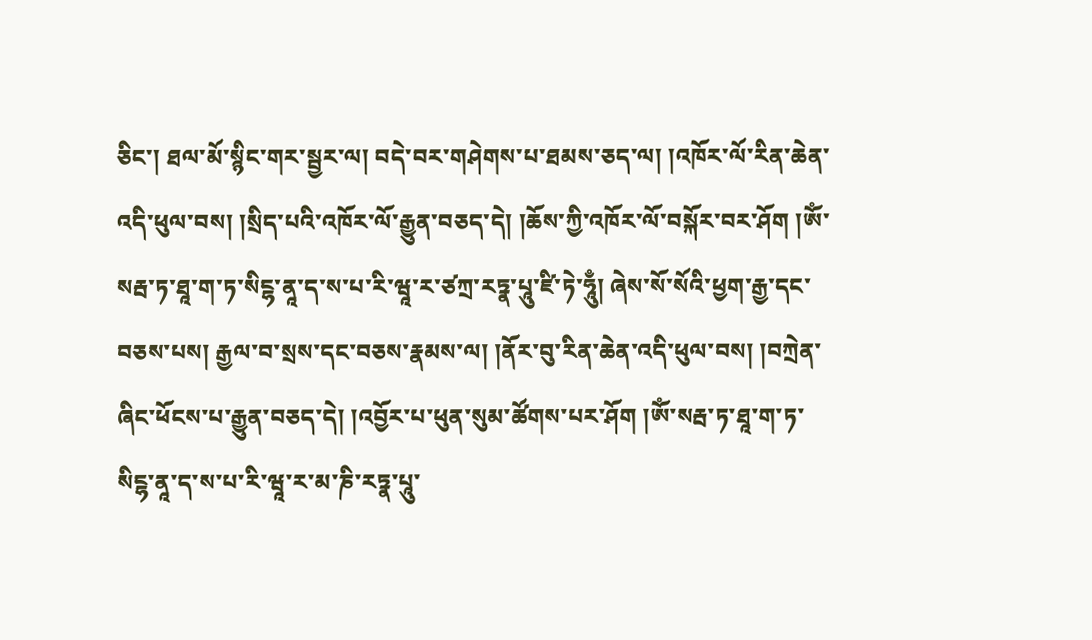ཅིང་། ཐལ་མོ་སྙིང་གར་སྦྱར་ལ། བདེ་བར་གཤེགས་པ་ཐམས་ཅད་ལ། །འཁོར་ལོ་རིན་ཆེན་འདི་ཕུལ་བས། །སྲིད་པའི་འཁོར་ལོ་རྒྱུན་བཅད་དེ། །ཆོས་ཀྱི་འཁོར་ལོ་བསྐོར་བར་ཤོག །ཨོཾ་སརྦ་ཏ་ཐཱ་ག་ཏ་སིངྷ་ནཱ་ད་ས་པ་རི་ཝཱ་ར་ཙཀྲ་རཏྣ་པཱུ་ཛི་ཏེ་ཧཱུྃ། ཞེས་སོ་སོའི་ཕྱག་རྒྱ་དང་བཅས་པས། རྒྱལ་བ་སྲས་དང་བཅས་རྣམས་ལ། །ནོར་བུ་རིན་ཆེན་འདི་ཕུལ་བས། །བཀྲེན་ཞིང་ཕོངས་པ་རྒྱུན་བཅད་དེ། །འབྱོར་པ་ཕུན་སུམ་ཚོགས་པར་ཤོག །ཨོཾ་སརྦ་ཏ་ཐཱ་ག་ཏ་སིངྷ་ནཱ་ད་ས་པ་རི་ཝཱ་ར་མ་ཎི་རཏྣ་པཱུ་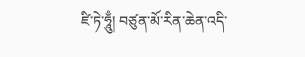ཛི་ཏེ་ཧཱུྃ། བཙུན་མོ་རིན་ཆེན་འདི་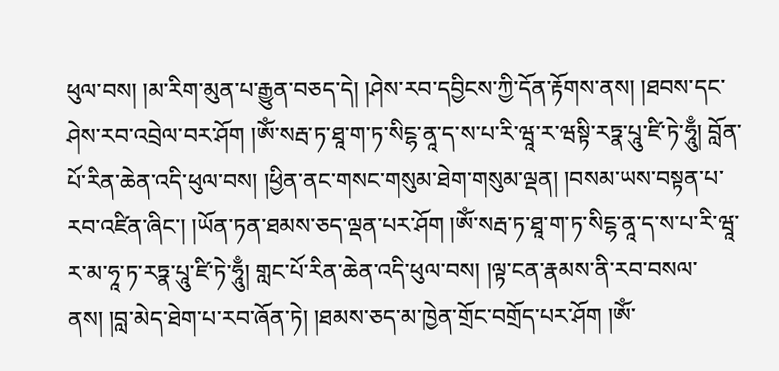ཕུལ་བས། །མ་རིག་མུན་པ་རྒྱུན་བཅད་དེ། །ཤེས་རབ་དབྱིངས་ཀྱི་དོན་རྟོགས་ནས། །ཐབས་དང་ཤེས་རབ་འབྲེལ་བར་ཤོག །ཨོཾ་སརྦ་ཏ་ཐཱ་ག་ཏ་སིངྷ་ནཱ་ད་ས་པ་རི་ཝཱ་ར་ཝསྟི་རཏྣ་པཱུ་ཛི་ཏེ་ཧཱུྃ། བློན་པོ་རིན་ཆེན་འདི་ཕུལ་བས། །ཕྱིན་ནང་གསང་གསུམ་ཐེག་གསུམ་ལྡན། །བསམ་ཡས་བསྟན་པ་རབ་འཛིན་ཞིང་། །ཡོན་ཏན་ཐམས་ཅད་ལྡན་པར་ཤོག །ཨོཾ་སརྦ་ཏ་ཐཱ་ག་ཏ་སིངྷ་ནཱ་ད་ས་པ་རི་ཝཱ་ར་མ་ཧཱ་ཏ་རཏྣ་པཱུ་ཛི་ཏེ་ཧཱུྃ། གླང་པོ་རིན་ཆེན་འདི་ཕུལ་བས། །ལྟ་ངན་རྣམས་ནི་རབ་བསལ་ནས། །བླ་མེད་ཐེག་པ་རབ་ཞོན་ཏེ། །ཐམས་ཅད་མ་ཁྱེན་གྲོང་བགྲོད་པར་ཤོག །ཨོཾ་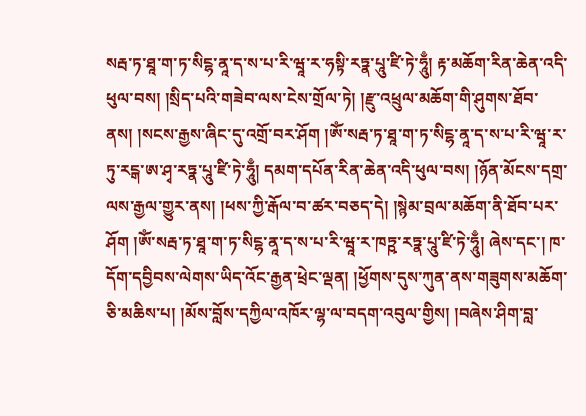སརྦ་ཏ་ཐཱ་ག་ཏ་སིངྷ་ནཱ་ད་ས་པ་རི་ཝཱ་ར་ཧསྟི་རཏྣ་པཱུ་ཛི་ཏེ་ཧཱུྃ། རྟ་མཆོག་རིན་ཆེན་འདི་ཕུལ་བས། །སྲིད་པའི་གཟེབ་ལས་ངེས་གྲོལ་ཏེ། །རྫུ་འཕྲུལ་མཆོག་གི་ཤུགས་ཐོབ་ནས། །སངས་རྒྱས་ཞིང་དུ་འགྲོ་བར་ཤོག །ཨོཾ་སརྦ་ཏ་ཐཱ་ག་ཏ་སིངྷ་ནཱ་ད་ས་པ་རི་ཝཱ་ར་ཏུ་རངྒ་ཨ་ཤྭ་རཏྣ་པཱུ་ཛི་ཏེ་ཧཱུྃ། དམག་དཔོན་རིན་ཆེན་འདི་ཕུལ་བས། །ཉོན་མོངས་དགྲ་ལས་རྒྱལ་གྱུར་ནས། །ཕས་ཀྱི་རྒོལ་བ་ཚར་བཅད་དེ། །སྙེམ་བྲལ་མཆོག་ནི་ཐོབ་པར་ཤོག །ཨོཾ་སརྦ་ཏ་ཐཱ་ག་ཏ་སིངྷ་ནཱ་ད་ས་པ་རི་ཝཱ་ར་ཁཏྵ་རཏྣ་པཱུ་ཛི་ཏེ་ཧཱུྃ། ཞེས་དང་། ཁ་དོག་དབྱིབས་ལེགས་ཡིད་འོང་རྒྱན་ཕྲེང་ལྡན། །ཕྱོགས་དུས་ཀུན་ནས་གཟུགས་མཆོག་ཅི་མཆིས་པ། །མོས་བློས་དཀྱིལ་འཁོར་ལྷ་ལ་བདག་འབུལ་གྱིས། །བཞེས་ཤིག་བླ་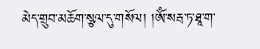མེད་གྲུབ་མཆོག་སྩལ་དུ་གསོལ། །ཨོཾ་སརྦ་ཏ་ཐཱ་ག་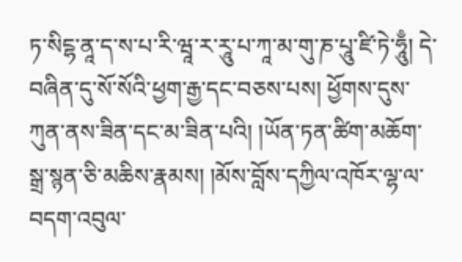ཏ་སིངྷ་ནཱ་ད་ས་པ་རི་ཝཱ་ར་རཱུ་པ་ཀཱ་མ་གུ་ཎ་པཱུ་ཛི་ཏེ་ཧཱུྃ། དེ་བཞིན་དུ་སོ་སོའི་ཕྱག་རྒྱ་དང་བཅས་པས། ཕྱོགས་དུས་ཀུན་ནས་ཟིན་དང་མ་ཟིན་པའི། །ཡོན་ཏན་ཚིག་མཆོག་སྒྲ་སྙན་ཅི་མཆིས་རྣམས། །མོས་བློས་དཀྱིལ་འཁོར་ལྷ་ལ་བདག་འབུལ་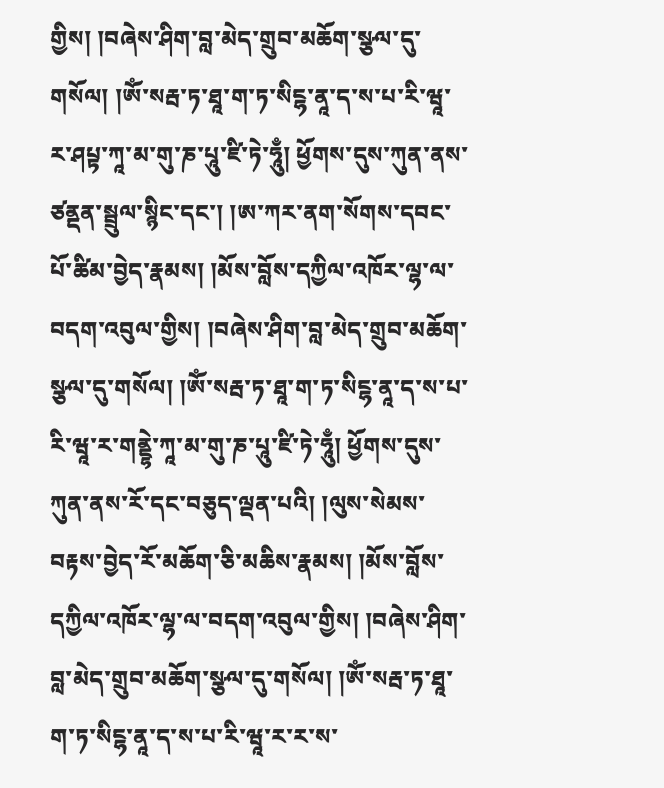གྱིས། །བཞེས་ཤིག་བླ་མེད་གྲུབ་མཆོག་སྩལ་དུ་གསོལ། །ཨོཾ་སརྦ་ཏ་ཐཱ་ག་ཏ་སིངྷ་ནཱ་ད་ས་པ་རི་ཝཱ་ར་ཤཔྟ་ཀཱ་མ་གུ་ཎ་པཱུ་ཛི་ཏེ་ཧཱུྃ། ཕྱོགས་དུས་ཀུན་ནས་ཙནྡན་སྦྲུལ་སྙིང་དང་། །ཨ་ཀར་ནག་སོགས་དབང་པོ་ཚིམ་བྱེད་རྣམས། །མོས་བློས་དཀྱིལ་འཁོར་ལྷ་ལ་བདག་འབུལ་གྱིས། །བཞེས་ཤིག་བླ་མེད་གྲུབ་མཆོག་སྩལ་དུ་གསོལ། །ཨོཾ་སརྦ་ཏ་ཐཱ་ག་ཏ་སིངྷ་ནཱ་ད་ས་པ་རི་ཝཱ་ར་གནྡྷེ་ཀཱ་མ་གུ་ཎ་པཱུ་ཛི་ཏེ་ཧཱུྃ། ཕྱོགས་དུས་ཀུན་ནས་རོ་དང་བཅུད་ལྡན་པའི། །ལུས་སེམས་བརྟས་བྱེད་རོ་མཆོག་ཅི་མཆིས་རྣམས། །མོས་བློས་དཀྱིལ་འཁོར་ལྷ་ལ་བདག་འབུལ་གྱིས། །བཞེས་ཤིག་བླ་མེད་གྲུབ་མཆོག་སྩལ་དུ་གསོལ། །ཨོཾ་སརྦ་ཏ་ཐཱ་ག་ཏ་སིངྷ་ནཱ་ད་ས་པ་རི་ཝཱ་ར་ར་ས་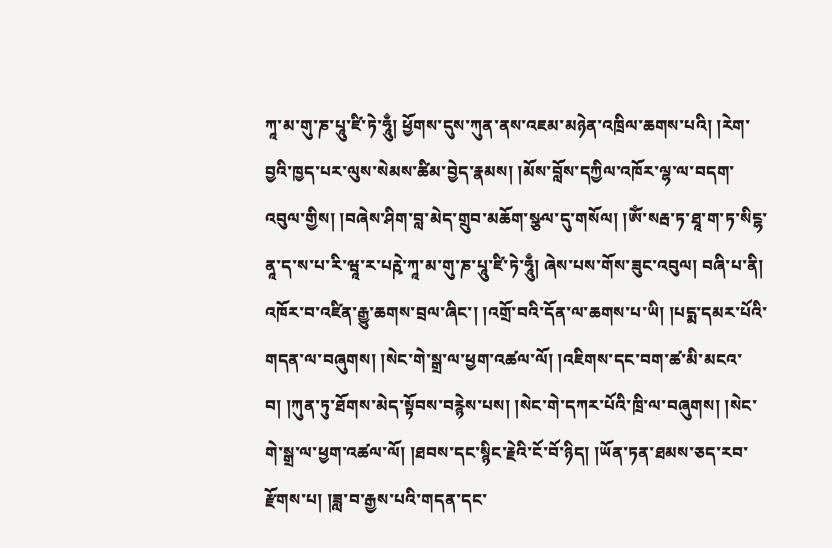ཀཱ་མ་གུ་ཎ་པཱུ་ཛི་ཏེ་ཧཱུྃ། ཕྱོགས་དུས་ཀུན་ནས་འཇམ་མཉེན་འཁྲིལ་ཆགས་པའི། །རེག་བྱའི་ཁྱད་པར་ལུས་སེམས་ཚིམ་བྱེད་རྣམས། །མོས་བློས་དཀྱིལ་འཁོར་ལྷ་ལ་བདག་འབུལ་གྱིས། །བཞེས་ཤིག་བླ་མེད་གྲུབ་མཆོག་སྩལ་དུ་གསོལ། །ཨོཾ་སརྦ་ཏ་ཐཱ་ག་ཏ་སིངྷ་ནཱ་ད་ས་པ་རི་ཝཱ་ར་པརྵེ་ཀཱ་མ་གུ་ཎ་པཱུ་ཛི་ཏེ་ཧཱུྃ། ཞེས་པས་གོས་ཟུང་འབུལ། བཞི་པ་ནི། འཁོར་བ་འཛིན་རྒྱུ་ཆགས་བྲལ་ཞིང་། །འགྲོ་བའི་དོན་ལ་ཆགས་པ་ཡི། །པདྨ་དམར་པོའི་གདན་ལ་བཞུགས། །སེང་གེ་སྒྲ་ལ་ཕྱག་འཚལ་ལོ། །འཇིགས་དང་བག་ཚ་མི་མངའ་བ། །ཀུན་ཏུ་ཐོགས་མེད་སྟོབས་བརྙེས་པས། །སེང་གེ་དཀར་པོའི་ཁྲི་ལ་བཞུགས། །སེང་གེ་སྒྲ་ལ་ཕྱག་འཚལ་ལོ། །ཐབས་དང་སྙིང་རྗེའི་ངོ་བོ་ཉིད། །ཡོན་ཏན་ཐམས་ཅད་རབ་རྫོགས་པ། །ཟླ་བ་རྒྱས་པའི་གདན་དང་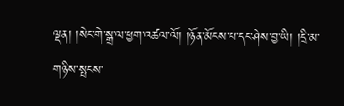ལྡན། །སེང་གེ་སྒྲ་ལ་ཕྱག་འཚལ་ལོ། །ཉོན་མོངས་པ་དང་ཤེས་བྱ་ཡི། །དྲི་མ་གཉིས་སྤངས་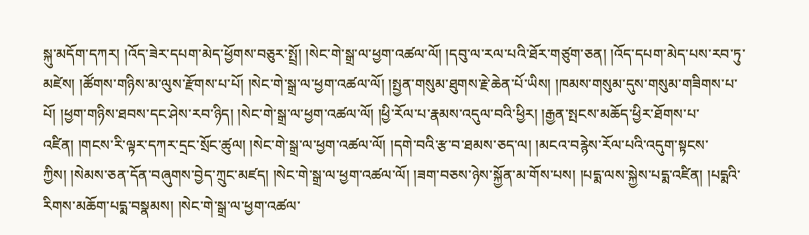སྐུ་མདོག་དཀར། །འོད་ཟེར་དཔག་མེད་ཕྱོགས་བཅུར་སྤྲོ། །སེང་གེ་སྒྲ་ལ་ཕྱག་འཚལ་ལོ། །དབུ་ལ་རལ་པའི་ཐོར་གཙུག་ཅན། །འོད་དཔག་མེད་པས་རབ་ཏུ་མཛེས། །ཚོགས་གཉིས་མ་ལུས་རྫོགས་པ་པོ། །སེང་གེ་སྒྲ་ལ་ཕྱག་འཚལ་ལོ། །སྤྱན་གསུམ་ཐུགས་རྗེ་ཆེན་པོ་ཡིས། །ཁམས་གསུམ་དུས་གསུམ་གཟིགས་པ་པོ། །ཕྱག་གཉིས་ཐབས་དང་ཤེས་རབ་ཉིད། །སེང་གེ་སྒྲ་ལ་ཕྱག་འཚལ་ལོ། །ཕྱི་རོལ་པ་རྣམས་འདུལ་བའི་ཕྱིར། །རྒྱན་སྤངས་མཆོད་ཕྱིར་ཐོགས་པ་འཛིན། །གངས་རི་ལྟར་དཀར་དྲང་སྲོང་ཚུལ། །སེང་གེ་སྒྲ་ལ་ཕྱག་འཚལ་ལོ། །དགེ་བའི་རྩ་བ་ཐམས་ཅད་ལ། །མངའ་བརྙེས་རོལ་པའི་འདུག་སྟངས་ཀྱིས། །སེམས་ཅན་དོན་བཞུགས་བྱེད་ཀྲུང་མཛད། །སེང་གེ་སྒྲ་ལ་ཕྱག་འཚལ་ལོ། །ཟག་བཅས་ཉེས་སྐྱོན་མ་གོས་པས། །པདྨ་ལས་སྐྱེས་པདྨ་འཛིན། །པདྨའི་རིགས་མཆོག་པདྨ་བསྣམས། །སེང་གེ་སྒྲ་ལ་ཕྱག་འཚལ་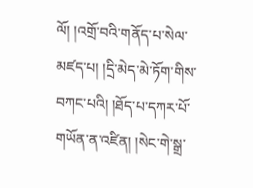ལོ། །འགྲོ་བའི་གནོད་པ་སེལ་མཛད་པ། །དྲི་མེད་མེ་ཏོག་གིས་བཀང་པའི། །ཐོད་པ་དཀར་པོ་གཡོན་ན་འཛིན། །སེང་གེ་སྒྲ་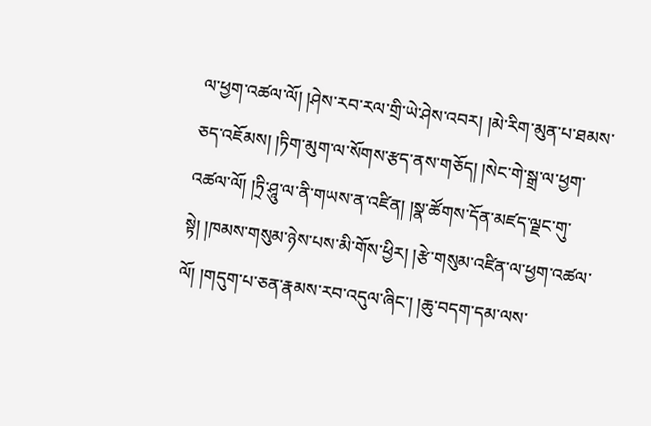ལ་ཕྱག་འཚལ་ལོ། །ཤེས་རབ་རལ་གྲི་ཡེ་ཤེས་འབར། །མེ་རིག་མུན་པ་ཐམས་ཅད་འཇོམས། །ཏིག་མུག་ལ་སོགས་རྩད་ནས་གཅོད། །སེང་གེ་སྒྲ་ལ་ཕྱག་འཚལ་ལོ། །ཏྲི་ཤཱུ་ལ་ནི་གཡས་ན་འཛིན། །སྣ་ཚོགས་དོན་མཛད་ལྗང་གུ་སྟེ། །ཁམས་གསུམ་ཉེས་པས་མི་གོས་ཕྱིར། །རྩེ་གསུམ་འཛིན་ལ་ཕྱག་འཚལ་ལོ། །གདུག་པ་ཅན་རྣམས་རབ་འདུལ་ཞིང་། །ཆུ་བདག་དམ་ལས་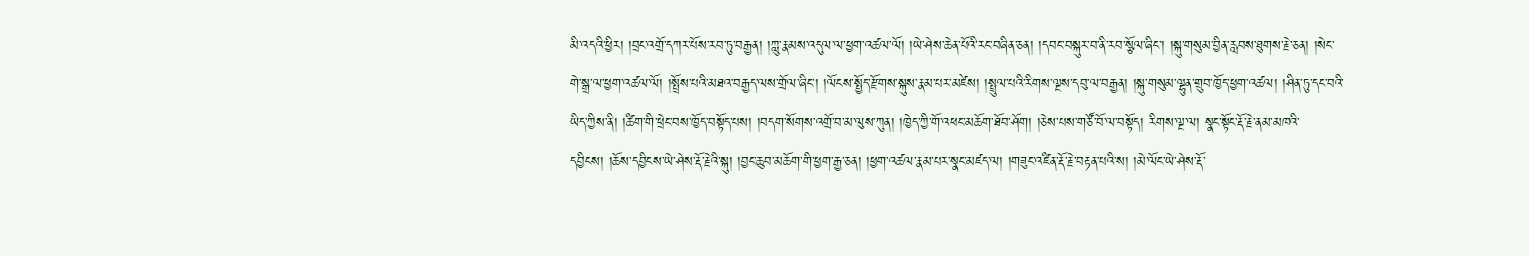མི་འདའི་ཕྱིར། །བྲང་འགྲོ་དཀར་པོས་རབ་ཏུ་བརྒྱན། །ཀླུ་རྣམས་འདུལ་ལ་ཕྱག་འཚལ་ལོ། །ཡེ་ཤེས་ཆེན་པོའི་རང་བཞིན་ཅན། །དབང་བསྐུར་བ་ནི་རབ་སྩོལ་ཞིང་། །སྐུ་གསུམ་བྱིན་རླབས་ཐུགས་རྗེ་ཅན། །སེང་གེ་སྒྲ་ལ་ཕྱག་འཚལ་ལོ། །སྤྲོས་པའི་མཐའ་བརྒྱད་ལས་གྲོལ་ཞིང་། །ལོངས་སྤྱོད་རྫོགས་སྐུས་རྣམ་པར་མཛེས། །སྤྲུལ་པའི་རིགས་ལྔས་དབུ་ལ་བརྒྱན། །སྐུ་གསུམ་ལྷུན་གྲུབ་ཁྱོད་ཕྱག་འཚལ། །ཤིན་ཏུ་དང་བའི་ཡིད་ཀྱིས་ནི། །ཚིག་གི་ཕྲེང་བས་ཁྱོད་བསྟོད་པས། །བདག་སོགས་འགྲོ་བ་མ་ལུས་ཀུན། །ཁྱེད་ཀྱི་གོ་འཕང་མཆོག་ཐོབ་ཤོག། །ཅེས་པས་གཙོ་བོ་ལ་བསྟོད། རིགས་ལྔ་ལ། སྣང་སྟོང་རྡོ་རྗེ་ནམ་མཁའི་དབྱིངས། །ཆོས་དབྱིངས་ཡེ་ཤེས་རྡོ་རྗེའི་སྐུ། །བྱང་ཆུབ་མཆོག་གི་ཕྱག་རྒྱ་ཅན། །ཕྱག་འཚལ་རྣམ་པར་སྣང་མཛད་ལ། །གཟུང་འཛིན་རྡོ་རྗེ་བརྟན་པའི་ས། །མེ་ལོང་ཡེ་ཤེས་རྡོ་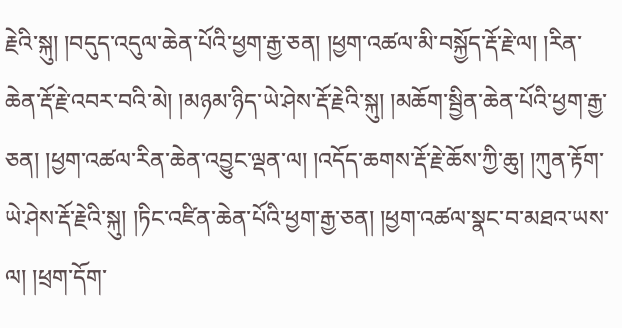རྗེའི་སྐུ། །བདུད་འདུལ་ཆེན་པོའི་ཕྱག་རྒྱ་ཅན། །ཕྱག་འཚལ་མི་བསྐྱོད་རྡོ་རྗེ་ལ། །རིན་ཆེན་རྡོ་རྗེ་འབར་བའི་མེ། །མཉམ་ཉིད་ཡེ་ཤེས་རྡོ་རྗེའི་སྐུ། །མཆོག་སྦྱིན་ཆེན་པོའི་ཕྱག་རྒྱ་ཅན། །ཕྱག་འཚལ་རིན་ཆེན་འབྱུང་ལྡན་ལ། །འདོད་ཆགས་རྡོ་རྗེ་ཆོས་ཀྱི་ཆུ། །ཀུན་རྟོག་ཡེ་ཤེས་རྡོ་རྗེའི་སྐུ། །ཏིང་འཛིན་ཆེན་པོའི་ཕྱག་རྒྱ་ཅན། །ཕྱག་འཚལ་སྣང་བ་མཐའ་ཡས་ལ། །ཕྲག་དོག་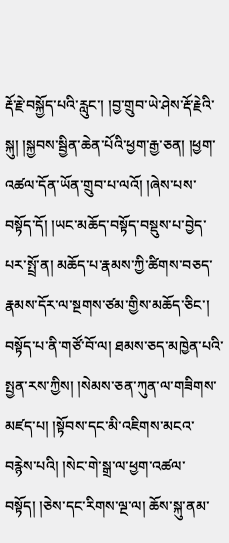རྡོ་རྗེ་བསྐྱོད་པའི་རླུང་། །བྱ་གྲུབ་ཡེ་ཤེས་རྡོ་རྗེའི་སྐུ། །སྐྱབས་སྦྱིན་ཆེན་པོའི་ཕྱག་རྒྱ་ཅན། །ཕྱག་འཚལ་དོན་ཡོན་གྲུབ་པ་ལའོ། །ཞེས་པས་བསྟོད་དོ། །ཡང་མཆོད་བསྟོད་བསྡུས་པ་བྱེད་པར་སྤྲོ་ན། མཆོད་པ་རྣམས་ཀྱི་ཚིགས་བཅད་རྣམས་དོར་ལ་སྔགས་ཙམ་གྱིས་མཆོད་ཅིང་། བསྟོད་པ་ནི་གཙོ་བོ་ལ། ཐམས་ཅད་མཁྱེན་པའི་སྤྱན་རས་ཀྱིས། །སེམས་ཅན་ཀུན་ལ་གཟིགས་མཛད་པ། །སྟོབས་དང་མི་འཇིགས་མངའ་བརྙེས་པའི། །སེང་གེ་སྒྲ་ལ་ཕྱག་འཚལ་བསྟོད། །ཅེས་དང་རིགས་ལྔ་ལ། ཆོས་སྐུ་ནམ་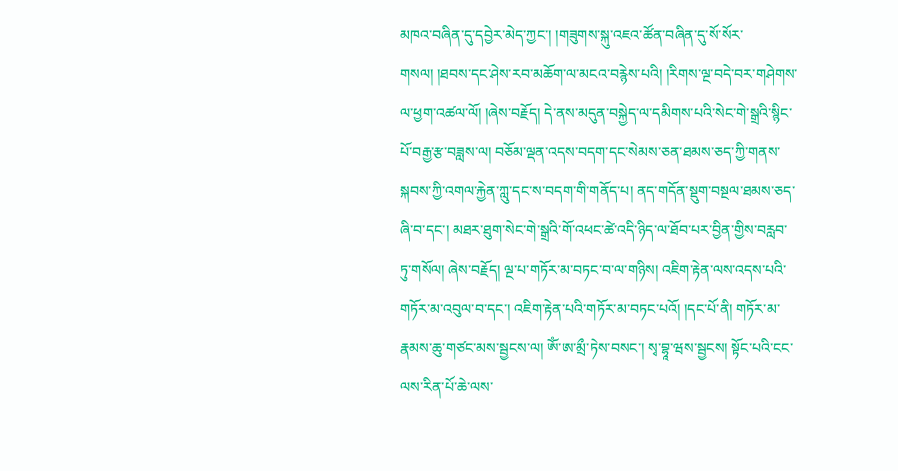མཁའ་བཞིན་དུ་དབྱེར་མེད་ཀྱང་། །གཟུགས་སྐུ་འཇའ་ཚོན་བཞིན་དུ་སོ་སོར་གསལ། །ཐབས་དང་ཤེས་རབ་མཆོག་ལ་མངའ་བརྙེས་པའི། །རིགས་ལྔ་བདེ་བར་གཤེགས་ལ་ཕྱག་འཚལ་ལོ། །ཞེས་བརྗོད། དེ་ནས་མདུན་བསྐྱེད་ལ་དམིགས་པའི་སེང་གེ་སྒྲའི་སྙིང་པོ་བརྒྱ་རྩ་བཟླས་ལ། བཅོམ་ལྡན་འདས་བདག་དང་སེམས་ཅན་ཐམས་ཅད་ཀྱི་གནས་སྐབས་ཀྱི་འགལ་རྐྱེན་ཀླུ་དང་ས་བདག་གི་གནོད་པ། ནད་གདོན་སྡུག་བསྔལ་ཐམས་ཅད་ཞི་བ་དང་། མཐར་ཐུག་སེང་གེ་སྒྲའི་གོ་འཕང་ཚེ་འདི་ཉིད་ལ་ཐོབ་པར་བྱིན་གྱིས་བརླབ་ཏུ་གསོལ། ཞེས་བརྗོད། ལྔ་པ་གཏོར་མ་བཏང་བ་ལ་གཉིས། འཇིག་རྟེན་ལས་འདས་པའི་གཏོར་མ་འབུལ་བ་དང་། འཇིག་རྟེན་པའི་གཏོར་མ་བཏང་པའོ། །དང་པོ་ནི། གཏོར་མ་རྣམས་ཆུ་གཙང་མས་སྦྱངས་ལ། ཨོཾ་ཨ་མྲྀ་ཏེས་བསང་། སྭ་བྷཱ་ཝས་སྦྱངས། སྟོང་པའི་ངང་ལས་རིན་པོ་ཆེ་ལས་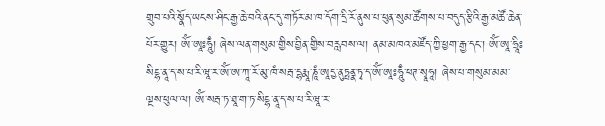གྲུབ་པའི་སྣོད་ཡངས་ཤིང་རྒྱ་ཆེ་བའི་ནང་དུ་གཏོར་མ་ཁ་དོག་དྲི་རོ་ནུས་པ་ཕུན་སུམ་ཚོགས་པ་བདུད་རྩིའི་རྒྱ་མཚོ་ཆེན་པོར་གྱུར། ཨོཾ་ཨཱཿཧཱུྃ། ཞེས་ལན་གསུམ་གྱིས་བྱིན་གྱིས་བརླབས་ལ། ནམ་མཁའ་མཛོད་ཀྱི་ཕྱག་རྒྱ་དང་། ཨོཾ་ཨཱ་ཧྲཱིཿསིངྷ་ནཱ་ད་ས་པ་རི་ཝཱ་ར་ཨོཾ་ཨ་ཀཱ་རོ་མུ་ཁཾ་སརྦ་དྷརྨཱ་ཎཱཾ་ཨཱདྱ་ནུཏྤནྣ་ཏྭ་ད་ཨོཾ་ཨཱཿཧཱུྃ་ཕཊ་སྭཱཧཱ། ཞེས་པ་གསུམ་མམ་ལྔས་ཕུལ་ལ། ཨོཾ་སརྦ་ཏ་ཐཱ་ག་ཏ་སིངྷ་ནཱ་ད་ས་པ་རི་ཝཱ་ར་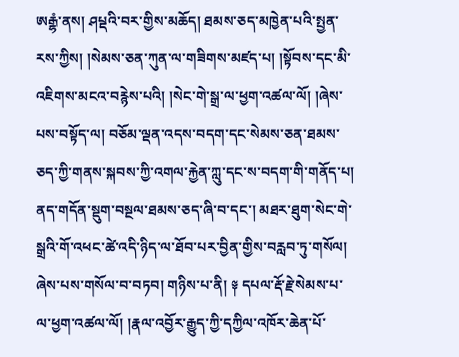ཨརྒྷཾ་ནས། ཤཔྡའི་བར་གྱིས་མཆོད། ཐམས་ཅད་མཁྱེན་པའི་སྤྱན་རས་ཀྱིས། །སེམས་ཅན་ཀུན་ལ་གཟིགས་མཛད་པ། །སྟོབས་དང་མི་འཇིགས་མངའ་བརྙེས་པའི། །སེང་གེ་སྒྲ་ལ་ཕྱག་འཚལ་ལོ། །ཞེས་པས་བསྟོད་ལ། བཅོམ་ལྡན་འདས་བདག་དང་སེམས་ཅན་ཐམས་ཅད་ཀྱི་གནས་སྐབས་ཀྱི་འགལ་རྐྱེན་ཀླུ་དང་ས་བདག་གི་གནོད་པ། ནད་གདོན་སྡུག་བསྔལ་ཐམས་ཅད་ཞི་བ་དང་། མཐར་ཐུག་སེང་གེ་སྒྲའི་གོ་འཕང་ཚེ་འདི་ཉིད་ལ་ཐོབ་པར་བྱིན་གྱིས་བརླབ་ཏུ་གསོལ། ཞེས་པས་གསོལ་བ་བཏབ། གཉིས་པ་ནི། ༈ དཔལ་རྡོ་རྗེ་སེམས་པ་ལ་ཕྱག་འཚལ་ལོ། །རྣལ་འབྱོར་རྒྱུད་ཀྱི་དཀྱིལ་འཁོར་ཆེན་པོ་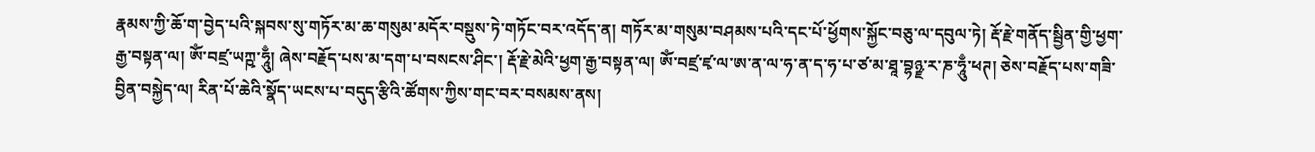རྣམས་ཀྱི་ཆོ་ག་བྱེད་པའི་སྐབས་སུ་གཏོར་མ་ཆ་གསུམ་མདོར་བསྡུས་ཏེ་གཏོང་བར་འདོད་ན། གཏོར་མ་གསུམ་བཤམས་པའི་དང་པོ་ཕྱོགས་སྐྱོང་བཅུ་ལ་དབུལ་ཏེ། རྡོ་རྗེ་གནོད་སྦྱིན་གྱི་ཕྱག་རྒྱ་བསྟན་ལ། ཨོཾ་བཛྲ་ཡཀྵ་ཧཱུྃ། ཞེས་བརྗོད་པས་མ་དག་པ་བསངས་ཤིང་། རྡོ་རྗེ་མེའི་ཕྱག་རྒྱ་བསྟན་ལ། ཨོཾ་བཛྲ་ཛྭ་ལ་ཨ་ན་ལ་ཧ་ན་ད་ཧ་པ་ཙ་མ་ཐཱ་བྷཉྫ་ར་ཎ་ཧཱུྃ་ཕཊ། ཅེས་བརྗོད་པས་གཟི་བྱིན་བསྐྱེད་ལ། རིན་པོ་ཆེའི་སྣོད་ཡངས་པ་བདུད་རྩིའི་ཚོགས་ཀྱིས་གང་བར་བསམས་ནས།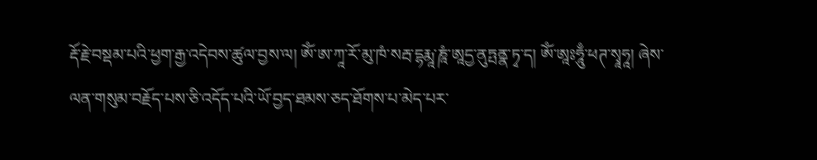རྡོ་རྗེ་བསྡམ་པའི་ཕྱག་རྒྱ་འདེབས་ཚུལ་བྱས་ལ། ཨོཾ་ཨ་ཀཱ་རོ་མུ་ཁཾ་སརྦ་དྷརྨཱ་ཎཱཾ་ཨཱདྱ་ནུཏྤནྣ་ཏྭ་ད། ཨོཾ་ཨཱཿཧཱུྃ་ཕཊ་སྭཱཧཱ། ཞེས་ལན་གསུམ་བརྗོད་པས་ཅི་འདོད་པའི་ཡོ་བྱད་ཐམས་ཅད་ཐོགས་པ་མེད་པར་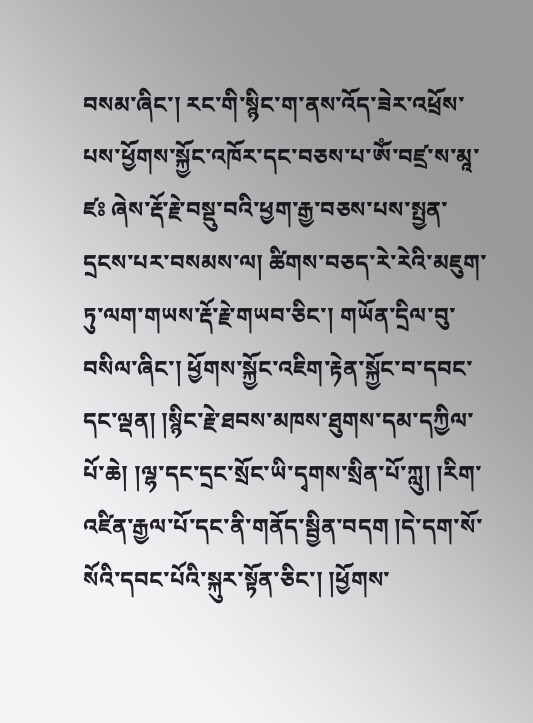བསམ་ཞིང་། རང་གི་སྙིང་ག་ནས་འོད་ཟེར་འཕྲོས་པས་ཕྱོགས་སྐྱོང་འཁོར་དང་བཅས་པ་ཨོཾ་བཛྲ་ས་མཱ་ཛཿ ཞེས་རྡོ་རྗེ་བསྡུ་བའི་ཕྱག་རྒྱ་བཅས་པས་སྤྱན་དྲངས་པར་བསམས་ལ། ཚིགས་བཅད་རེ་རེའི་མཇུག་ཏུ་ལག་གཡས་རྡོ་རྗེ་གཡབ་ཅིང་། གཡོན་དྲིལ་བུ་བསིལ་ཞིང་། ཕྱོགས་སྐྱོང་འཇིག་རྟེན་སྐྱོང་བ་དབང་དང་ལྡན། །སྙིང་རྗེ་ཐབས་མཁས་ཐུགས་དམ་དཀྱིལ་པོ་ཆེ། །ལྷ་དང་དྲང་སྲོང་ཡི་དྭགས་སྲིན་པོ་ཀླུ། །རིག་འཛིན་རྒྱལ་པོ་དང་ནི་གནོད་སྦྱིན་བདག །དེ་དག་སོ་སོའི་དབང་པོའི་སྐུར་སྟོན་ཅིང་། །ཕྱོགས་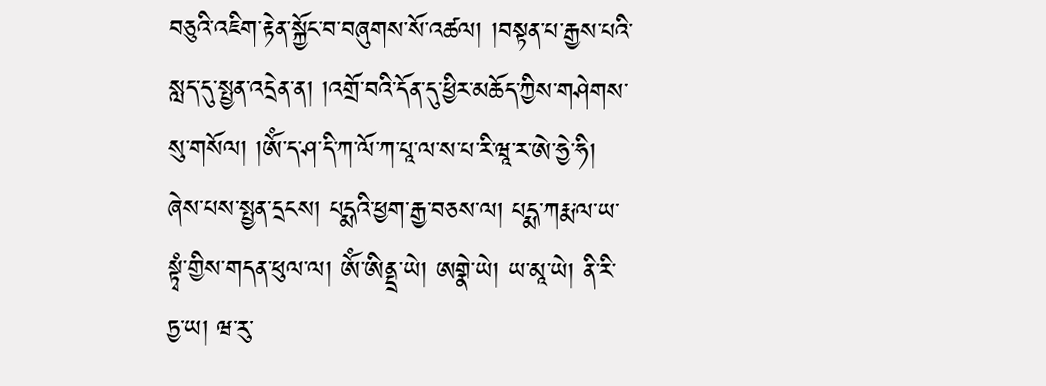བཅུའི་འཇིག་རྟེན་སྐྱོང་བ་བཞུགས་སོ་འཚལ། །བསྟན་པ་རྒྱས་པའི་སླད་དུ་སྤྱན་འདྲེན་ན། །འགྲོ་བའི་དོན་དུ་ཕྱིར་མཆོད་ཀྱིས་གཤེགས་སུ་གསོལ། །ཨོཾ་ད་ཤ་དི་ཀ་ལོ་ཀ་པཱ་ལ་ས་པ་རི་ཝཱ་ར་ཨེ་ཧྱེ་ཧི། ཞེས་པས་སྤྱན་དྲངས། པདྨའི་ཕྱག་རྒྱ་བཅས་ལ། པདྨ་ཀརྨ་ལ་ཡ་སྟྭཾ་གྱིས་གདན་ཕུལ་ལ། ཨོཾ་ཨིནྡྲ་ཡེ། ཨགྣེ་ཡེ། ཡ་མཱ་ཡེ། ནི་རི་ཏྱ་ཡ། ཝ་རུ་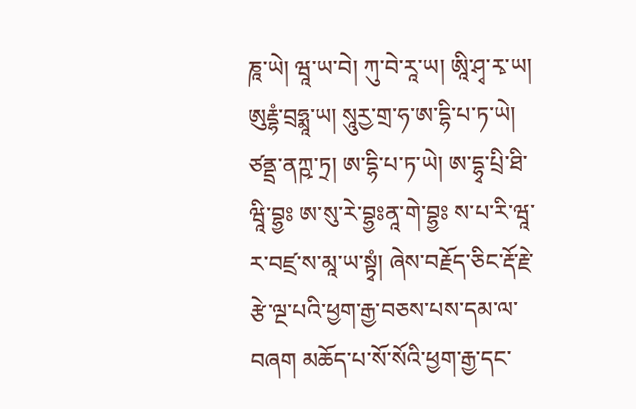ཎཱ་ཡེ། ཝཱ་ཡ་བེ། ཀུ་བེ་རཱ་ཡ། ཨཱི་ཤྭ་རྭ་ཡ། ཨུརྡྷཾ་བྲཧྨཱ་ཡ། སཱུརྱ་གྲ་ཧ་ཨ་དྷི་པ་ཏ་ཡེ། ཙནྡྲ་ནཀྵ་ཏྲ། ཨ་དྷི་པ་ཏ་ཡེ། ཨ་དྷྭ་པྲི་ཐི་ཝཱི་བྷྱཿ ཨ་སུ་རེ་བྷྱཿནཱ་གེ་བྷྱཿ ས་པ་རི་ཝཱ་ར་བཛྲ་ས་མཱ་ཡ་སྟྭཾ། ཞེས་བརྗོད་ཅིང་རྡོ་རྗེ་རྩེ་ལྔ་པའི་ཕྱག་རྒྱ་བཅས་པས་དམ་ལ་བཞག མཆོད་པ་སོ་སོའི་ཕྱག་རྒྱ་དང་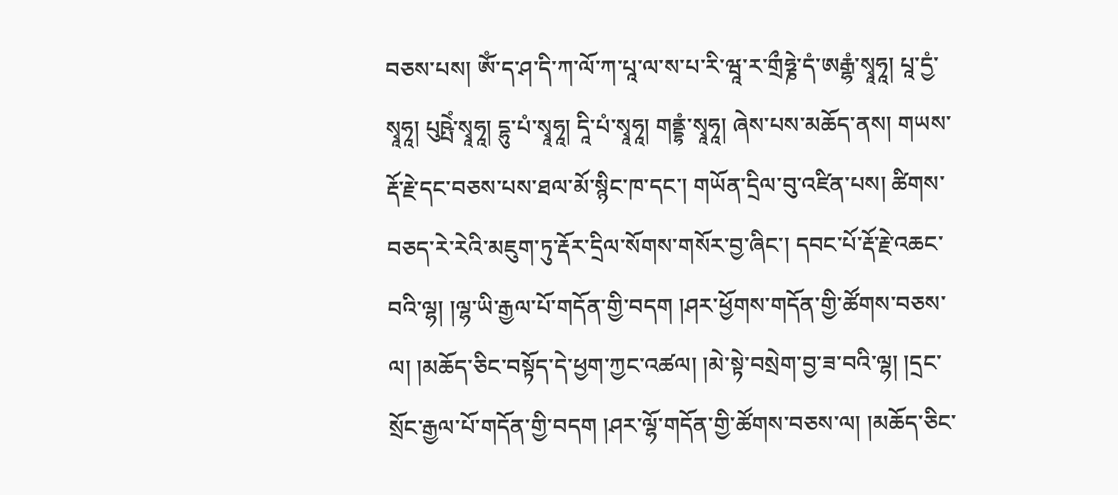བཅས་པས། ཨོཾ་ད་ཤ་དི་ཀ་ལོ་ཀ་པཱ་ལ་ས་པ་རི་ཝཱ་ར་གྲྀཧྞེ་དཾ་ཨརྒྷཾ་སྭཱཧཱ། པཱ་དྱཾ་སྭཱཧཱ། པུཥྤེཾ་སྭཱཧཱ། དྷུ་པཾ་སྭཱཧཱ། དཱི་པཾ་སྭཱཧཱ། གནྡྷཾ་སྭཱཧཱ། ཞེས་པས་མཆོད་ནས། གཡས་རྡོ་རྗེ་དང་བཅས་པས་ཐལ་མོ་སྙིང་ཁ་དང་། གཡོན་དྲིལ་བུ་འཛིན་པས། ཚིགས་བཅད་རེ་རེའི་མཇུག་ཏུ་རྡོར་དྲིལ་སོགས་གསོར་བྱ་ཞིང་། དབང་པོ་རྡོ་རྗེ་འཆང་བའི་ལྷ། །ལྷ་ཡི་རྒྱལ་པོ་གདོན་གྱི་བདག །ཤར་ཕྱོགས་གདོན་གྱི་ཚོགས་བཅས་ལ། །མཆོད་ཅིང་བསྟོད་དེ་ཕྱག་ཀྱང་འཚལ། །མེ་སྟེ་བསྲེག་བྱ་ཟ་བའི་ལྷ། །དྲང་སྲོང་རྒྱལ་པོ་གདོན་གྱི་བདག །ཤར་ལྷོ་གདོན་གྱི་ཚོགས་བཅས་ལ། །མཆོད་ཅིང་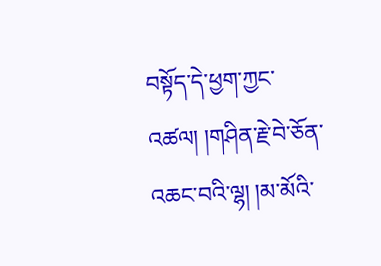བསྟོད་དེ་ཕྱག་ཀྱང་འཚལ། །གཤིན་རྗེ་བེ་ཅོན་འཆང་བའི་ལྷ། །མ་མོའི་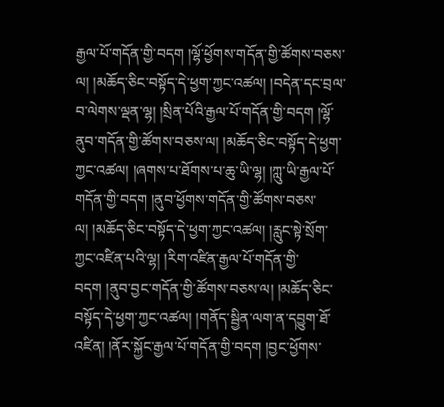རྒྱལ་པོ་གདོན་གྱི་བདག །ལྷོ་ཕྱོགས་གདོན་གྱི་ཚོགས་བཅས་ལ། །མཆོད་ཅིང་བསྟོད་དེ་ཕྱག་ཀྱང་འཚལ། །བདེན་དང་བྲལ་བ་ལེགས་ལྡན་ལྷ། །སྲིན་པོའི་རྒྱལ་པོ་གདོན་གྱི་བདག །ལྷོ་ནུབ་གདོན་གྱི་ཚོགས་བཅས་ལ། །མཆོད་ཅིང་བསྟོད་དེ་ཕྱག་ཀྱང་འཚལ། །ཞགས་པ་ཐོགས་པ་ཆུ་ཡི་ལྷ། །ཀླུ་ཡི་རྒྱལ་པོ་གདོན་གྱི་བདག །ནུབ་ཕྱོགས་གདོན་གྱི་ཚོགས་བཅས་ལ། །མཆོད་ཅིང་བསྟོད་དེ་ཕྱག་ཀྱང་འཚལ། །རླུང་སྟེ་སྲོག་ཀྱང་འཛིན་པའི་ལྷ། །རིག་འཛིན་རྒྱལ་པོ་གདོན་གྱི་བདག །ནུབ་བྱང་གདོན་གྱི་ཚོགས་བཅས་ལ། །མཆོད་ཅིང་བསྟོད་དེ་ཕྱག་ཀྱང་འཚལ། །གནོད་སྦྱིན་ལག་ན་དབྱུག་ཐོ་འཛིན། །ནོར་སྐྱོང་རྒྱལ་པོ་གདོན་གྱི་བདག །བྱང་ཕྱོགས་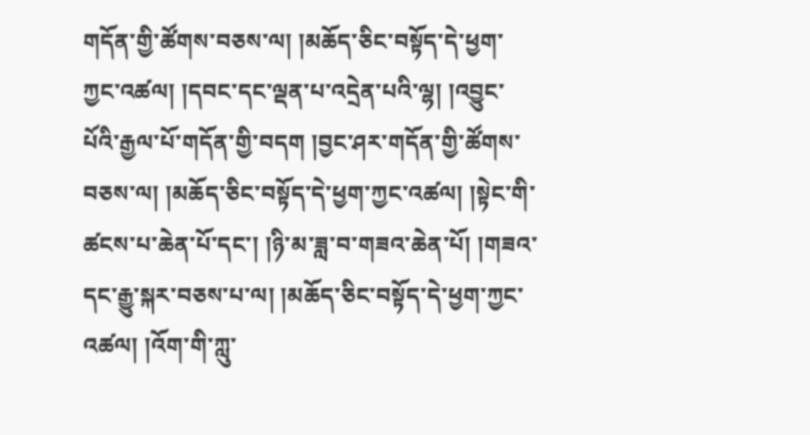གདོན་གྱི་ཚོགས་བཅས་ལ། །མཆོད་ཅིང་བསྟོད་དེ་ཕྱག་ཀྱང་འཚལ། །དབང་དང་ལྡན་པ་འདྲེན་པའི་ལྷ། །འབྱུང་པོའི་རྒྱལ་པོ་གདོན་གྱི་བདག །བྱང་ཤར་གདོན་གྱི་ཚོགས་བཅས་ལ། །མཆོད་ཅིང་བསྟོད་དེ་ཕྱག་ཀྱང་འཚལ། །སྟེང་གི་ཚངས་པ་ཆེན་པོ་དང་། །ཉི་མ་ཟླ་བ་གཟའ་ཆེན་པོ། །གཟའ་དང་རྒྱུ་སྐར་བཅས་པ་ལ། །མཆོད་ཅིང་བསྟོད་དེ་ཕྱག་ཀྱང་འཚལ། །འོག་གི་ཀླུ་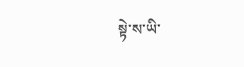སྟེ་ས་ཡི་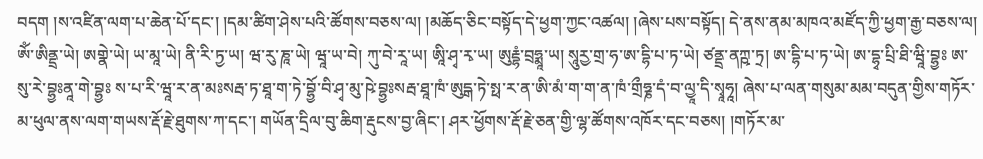བདག །ས་འཛིན་ལག་པ་ཆེན་པོ་དང་། །དམ་ཚིག་ཤེས་པའི་ཚོགས་བཅས་ལ། །མཆོད་ཅིང་བསྟོད་དེ་ཕྱག་ཀྱང་འཚལ། །ཞེས་པས་བསྟོད། དེ་ནས་ནམ་མཁའ་མཛོད་ཀྱི་ཕྱག་རྒྱ་བཅས་ལ། ཨོཾ་ཨིནྡྲ་ཡེ། ཨགྣེ་ཡེ། ཡ་མཱ་ཡེ། ནི་རི་ཏྱ་ཡ། ཝ་རུ་ཎཱ་ཡེ། ཝཱ་ཡ་བེ། ཀུ་བེ་རཱ་ཡ། ཨཱི་ཤྭ་རྭ་ཡ། ཨུརྡྷཾ་བྲཧྨཱ་ཡ། སཱུརྱ་གྲ་ཧ་ཨ་དྷི་པ་ཏ་ཡེ། ཙནྡྲ་ནཀྵ་ཏྲ། ཨ་དྷི་པ་ཏ་ཡེ། ཨ་དྷྭ་པྲི་ཐི་ཝཱི་བྷྱཿ ཨ་སུ་རེ་བྷྱཿནཱ་གེ་བྷྱཿ ས་པ་རི་ཝཱ་ར་ན་མཿསརྦ་ཏ་ཐཱ་ག་ཏེ་བྷྱོ་བི་ཤྭ་མུ་ཥེ་བྷྱཿསརྦ་ཐཱ་ཁཾ་ཨུདྒ་ཏེ་སྥ་ར་ན་ཨི་མཾ་ག་ག་ན་ཁཾ་གྲྀཧྞ་དཾ་བ་ལྱཱ་དི་སྭཱཧཱ། ཞེས་པ་ལན་གསུམ་མམ་བདུན་གྱིས་གཏོར་མ་ཕུལ་ནས་ལག་གཡས་རྡོ་རྗེ་ཐུགས་ཀ་དང་། གཡོན་དྲིལ་བུ་ཆིག་རྡུངས་བྱ་ཞིང་། ཤར་ཕྱོགས་རྡོ་རྗེ་ཅན་གྱི་ལྷ་ཚོགས་འཁོར་དང་བཅས། །གཏོར་མ་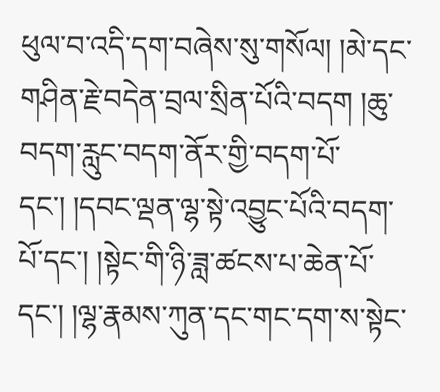ཕུལ་བ་འདི་དག་བཞེས་སུ་གསོལ། །མེ་དང་གཤིན་རྗེ་བདེན་བྲལ་སྲིན་པོའི་བདག །ཆུ་བདག་རླུང་བདག་ནོར་གྱི་བདག་པོ་དང་། །དབང་ལྡན་ལྷ་སྟེ་འབྱུང་པོའི་བདག་པོ་དང་། །སྟེང་གི་ཉི་ཟླ་ཚངས་པ་ཆེན་པོ་དང་། །ལྷ་རྣམས་ཀུན་དང་གང་དག་ས་སྟེང་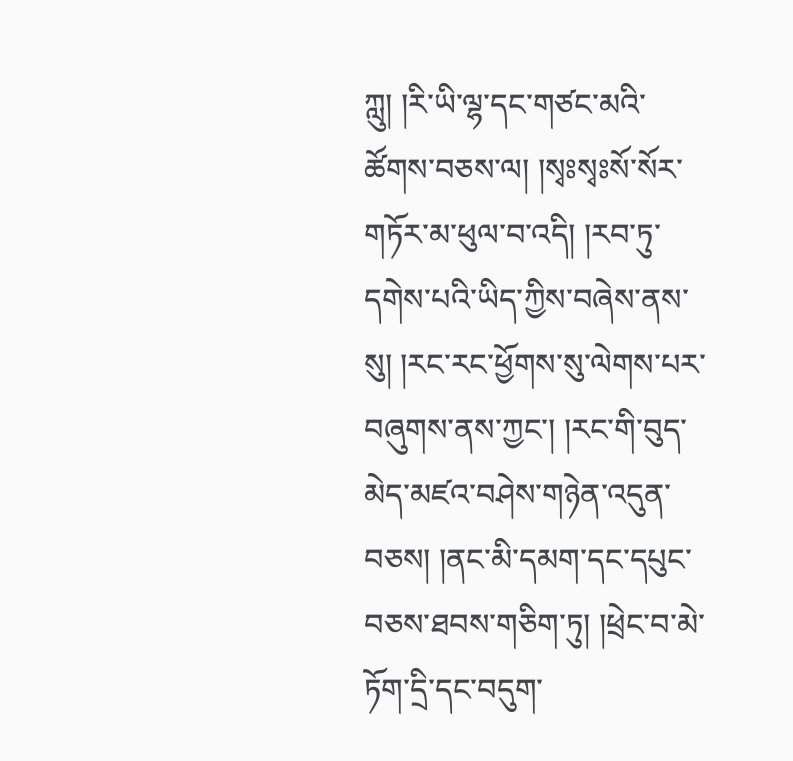ཀླུ། །རི་ཡི་ལྷ་དང་གཙང་མའི་ཚོགས་བཅས་ལ། །སྭཿསྭཿསོ་སོར་གཏོར་མ་ཕུལ་བ་འདི། །རབ་ཏུ་དགེས་པའི་ཡིད་ཀྱིས་བཞེས་ནས་སུ། །རང་རང་ཕྱོགས་སུ་ལེགས་པར་བཞུགས་ནས་ཀྱང་། །རང་གི་བུད་མེད་མཛའ་བཤེས་གཉེན་འདུན་བཅས། །ནང་མི་དམག་དང་དཔུང་བཅས་ཐབས་གཅིག་ཏུ། །ཕྲེང་བ་མེ་ཏོག་དྲི་དང་བདུག་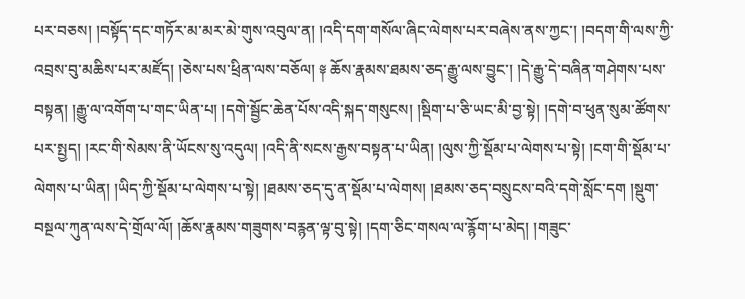པར་བཅས། །བསྟོད་དང་གཏོར་མ་མར་མེ་གུས་འབུལ་ན། །འདི་དག་གསོལ་ཞིང་ལེགས་པར་བཞེས་ནས་ཀྱང་། །བདག་གི་ལས་ཀྱི་འབྲས་བུ་མཆིས་པར་མཛོད། །ཅེས་པས་ཕྲིན་ལས་བཅོལ། ༈ ཆོས་རྣམས་ཐམས་ཅད་རྒྱུ་ལས་བྱུང་། །དེ་རྒྱུ་དེ་བཞིན་གཤེགས་པས་བསྟན། །རྒྱུ་ལ་འགོག་པ་གང་ཡིན་པ། །དགེ་སྦྱོང་ཆེན་པོས་འདི་སྐད་གསུངས། །སྡིག་པ་ཅི་ཡང་མི་བྱ་སྟེ། །དགེ་བ་ཕུན་སུམ་ཚོགས་པར་སྤྱད། །རང་གི་སེམས་ནི་ཡོངས་སུ་འདུལ། །འདི་ནི་སངས་རྒྱས་བསྟན་པ་ཡིན། །ལུས་ཀྱི་སྡོམ་པ་ལེགས་པ་སྟེ། །ངག་གི་སྡོམ་པ་ལེགས་པ་ཡིན། །ཡིད་ཀྱི་སྡོམ་པ་ལེགས་པ་སྟེ། །ཐམས་ཅད་དུ་ན་སྡོམ་པ་ལེགས། །ཐམས་ཅད་བསྲུངས་བའི་དགེ་སློང་དག །སྡུག་བསྔལ་ཀུན་ལས་དེ་གྲོལ་ལོ། །ཆོས་རྣམས་གཟུགས་བརྙན་ལྟ་བུ་སྟེ། །དག་ཅིང་གསལ་ལ་རྙོག་པ་མེད། །གཟུང་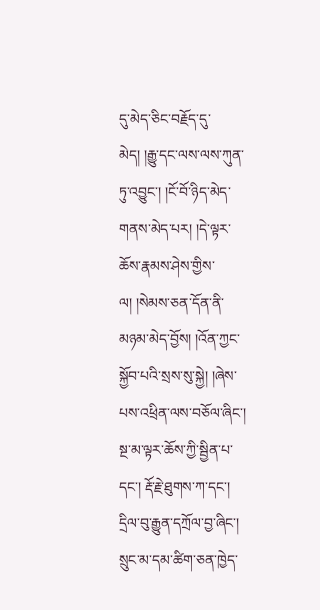དུ་མེད་ཅིང་བརྗོད་དུ་མེད། །རྒྱུ་དང་ལས་ལས་ཀུན་ཏུ་འབྱུང་། །ངོ་བོ་ཉིད་མེད་གནས་མེད་པར། །དེ་ལྟར་ཆོས་རྣམས་ཤེས་གྱིས་ལ། །སེམས་ཅན་དོན་ནི་མཉམ་མེད་བྱོས། །འོན་ཀྱང་སྐྱོབ་པའི་སྲས་སུ་སྐྱེ། །ཞེས་པས་འཕྲིན་ལས་བཅོལ་ཞིང་། སྔ་མ་ལྟར་ཆོས་ཀྱི་སྦྱིན་པ་དང་། རྡོ་རྗེ་ཐུགས་ཀ་དང་། དྲིལ་བུ་རྒྱུན་དཀྲོལ་བྱ་ཞིང་། སྲུང་མ་དམ་ཚིག་ཅན་ཁྱེད་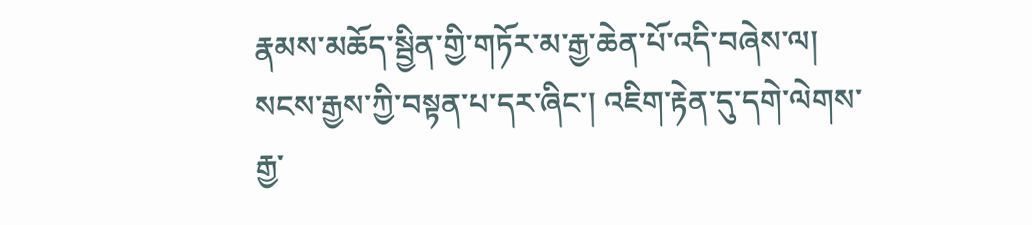རྣམས་མཆོད་སྦྱིན་གྱི་གཏོར་མ་རྒྱ་ཆེན་པོ་འདི་བཞེས་ལ། སངས་རྒྱས་ཀྱི་བསྟན་པ་དར་ཞིང་། འཇིག་རྟེན་དུ་དགེ་ལེགས་རྒྱ་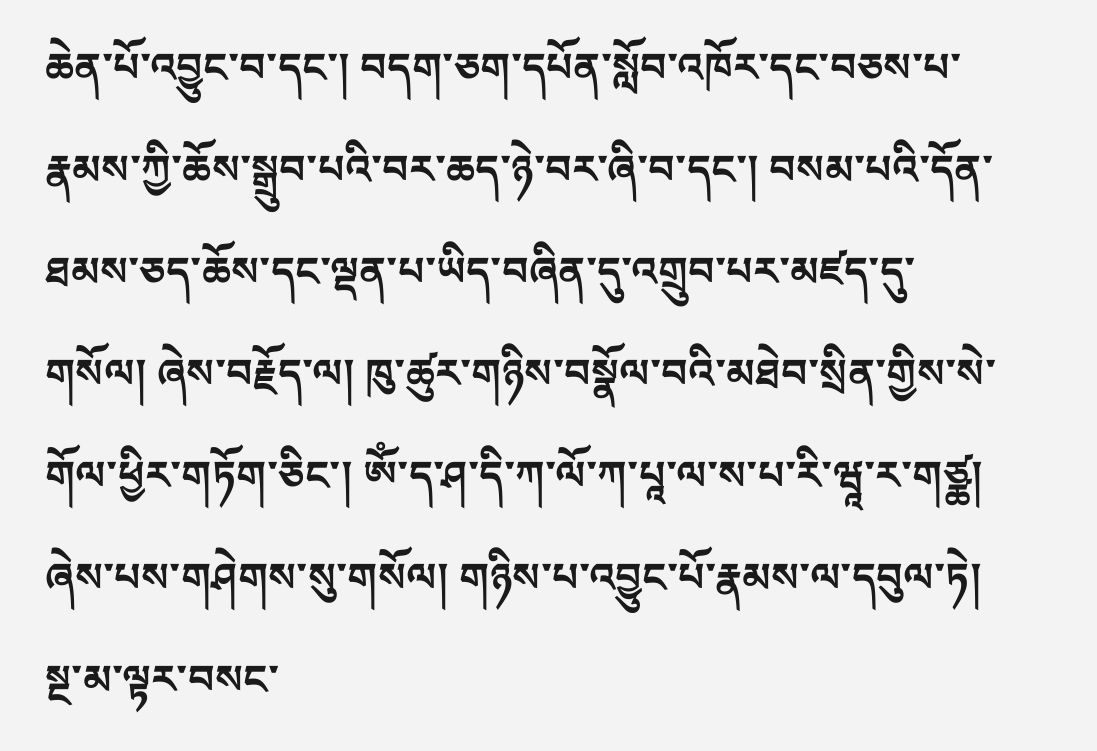ཆེན་པོ་འབྱུང་བ་དང་། བདག་ཅག་དཔོན་སློབ་འཁོར་དང་བཅས་པ་རྣམས་ཀྱི་ཆོས་སྒྲུབ་པའི་བར་ཆད་ཉེ་བར་ཞི་བ་དང་། བསམ་པའི་དོན་ཐམས་ཅད་ཆོས་དང་ལྡན་པ་ཡིད་བཞིན་དུ་འགྲུབ་པར་མཛད་དུ་གསོལ། ཞེས་བརྗོད་ལ། ཁུ་ཚུར་གཉིས་བསྣོལ་བའི་མཐེབ་སྲིན་གྱིས་སེ་གོལ་ཕྱིར་གཏོག་ཅིང་། ཨོཾ་ད་ཤ་དི་ཀ་ལོ་ཀ་པཱ་ལ་ས་པ་རི་ཝཱ་ར་གཙྪ། ཞེས་པས་གཤེགས་སུ་གསོལ། གཉིས་པ་འབྱུང་པོ་རྣམས་ལ་དབུལ་ཏེ། སྔ་མ་ལྟར་བསང་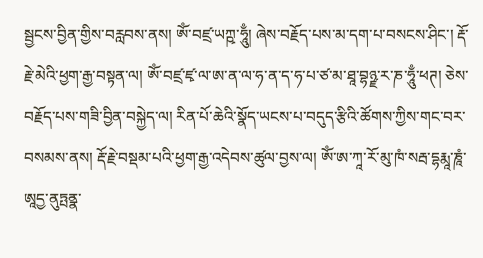སྦྱངས་བྱིན་གྱིས་བརླབས་ནས། ཨོཾ་བཛྲ་ཡཀྵ་ཧཱུྃ། ཞེས་བརྗོད་པས་མ་དག་པ་བསངས་ཤིང་། རྡོ་རྗེ་མེའི་ཕྱག་རྒྱ་བསྟན་ལ། ཨོཾ་བཛྲ་ཛྭ་ལ་ཨ་ན་ལ་ཧ་ན་ད་ཧ་པ་ཙ་མ་ཐཱ་བྷཉྫ་ར་ཎ་ཧཱུྃ་ཕཊ། ཅེས་བརྗོད་པས་གཟི་བྱིན་བསྐྱེད་ལ། རིན་པོ་ཆེའི་སྣོད་ཡངས་པ་བདུད་རྩིའི་ཚོགས་ཀྱིས་གང་བར་བསམས་ནས། རྡོ་རྗེ་བསྡམ་པའི་ཕྱག་རྒྱ་འདེབས་ཚུལ་བྱས་ལ། ཨོཾ་ཨ་ཀཱ་རོ་མུ་ཁཾ་སརྦ་དྷརྨཱ་ཎཱཾ་ཨཱདྱ་ནུཏྤནྣ་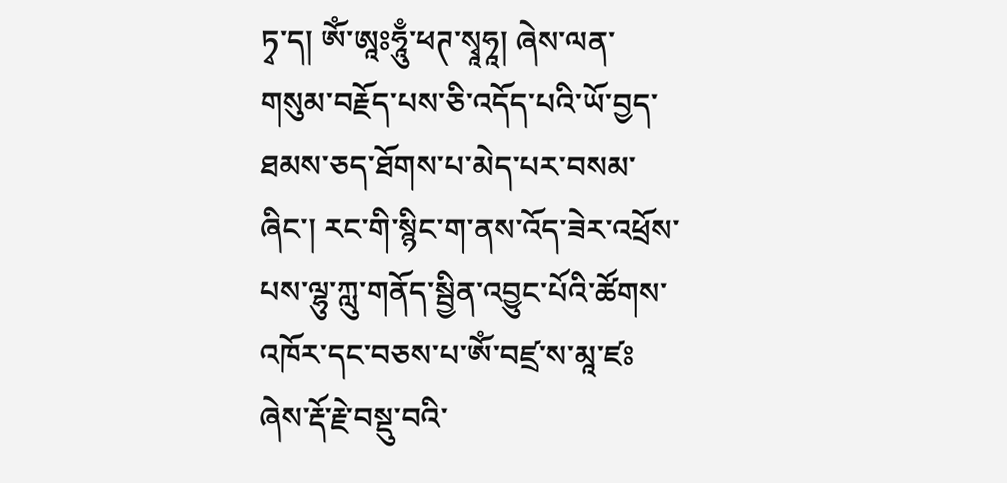ཏྭ་ད། ཨོཾ་ཨཱཿཧཱུྃ་ཕཊ་སྭཱཧཱ། ཞེས་ལན་གསུམ་བརྗོད་པས་ཅི་འདོད་པའི་ཡོ་བྱད་ཐམས་ཅད་ཐོགས་པ་མེད་པར་བསམ་ཞིང་། རང་གི་སྙིང་ག་ནས་འོད་ཟེར་འཕྲོས་པས་ལྷུ་ཀླུ་གནོད་སྦྱིན་འབྱུང་པོའི་ཚོགས་འཁོར་དང་བཅས་པ་ཨོཾ་བཛྲ་ས་མཱ་ཛཿ ཞེས་རྡོ་རྗེ་བསྡུ་བའི་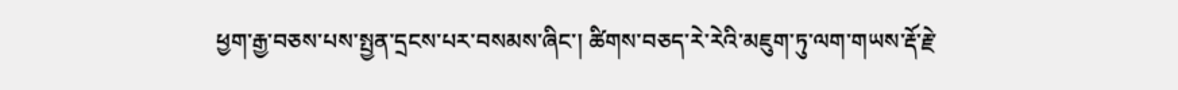ཕྱག་རྒྱ་བཅས་པས་སྤྱན་དྲངས་པར་བསམས་ཞིང་། ཚིགས་བཅད་རེ་རེའི་མཇུག་ཏུ་ལག་གཡས་རྡོ་རྗེ་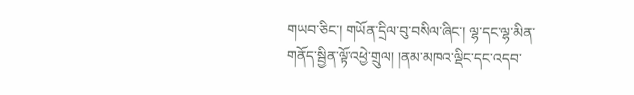གཡབ་ཅིང་། གཡོན་དྲིལ་བུ་བསིལ་ཞིང་། ལྷ་དང་ལྷ་མིན་གནོད་སྦྱིན་ལྟོ་འཕྱེ་གྲུལ། །ནམ་མཁའ་ལྡིང་དང་འདབ་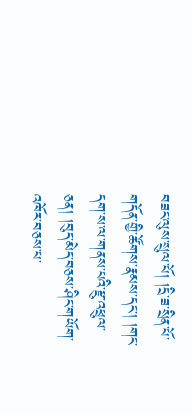བཟང་ལུས་སྲུལ་པོ། །དྲི་ཟ་སྲིན་པོ་གདོན་གྱི་ཚོགས་རྣམས་དང་། །གང་དག་ས་ལ་གནས་པའི་རྫུ་འཕྲུལ་ཅན། །བུད་མེད་བཅས་ཤིང་གཡོག་འཁོར་བཅས་པ་